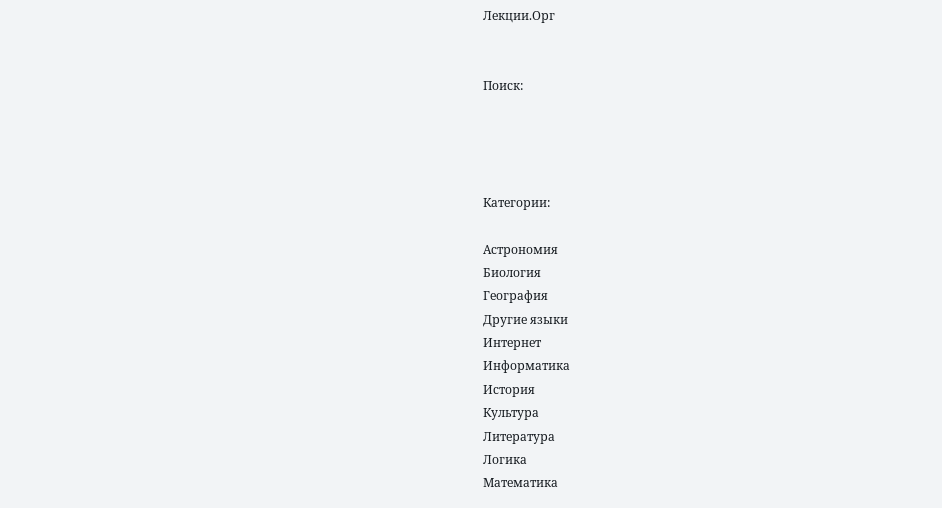Лекции.Орг


Поиск:




Категории:

Астрономия
Биология
География
Другие языки
Интернет
Информатика
История
Культура
Литература
Логика
Математика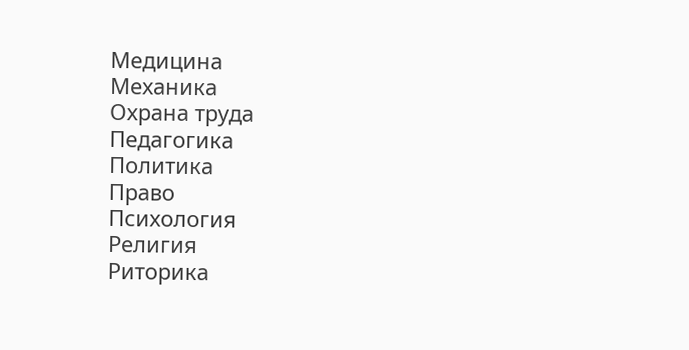Медицина
Механика
Охрана труда
Педагогика
Политика
Право
Психология
Религия
Риторика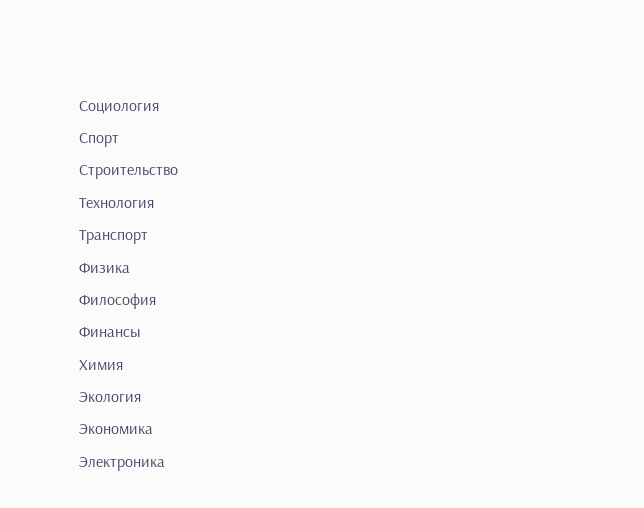Социология
Спорт
Строительство
Технология
Транспорт
Физика
Философия
Финансы
Химия
Экология
Экономика
Электроника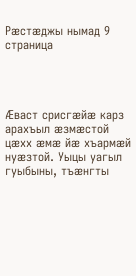Рæстæджы нымад 9 страница




Æваст срисгæйæ карз арахъыл æзмæстой цæхх æмæ йæ хъармæй нуæзтой. Уыцы уагыл гуыбыны, тъæнгты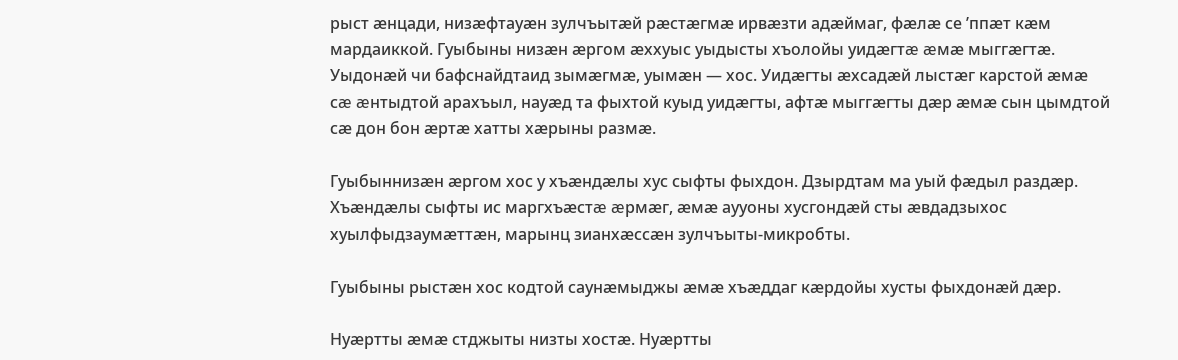рыст æнцади, низæфтауæн зулчъытæй рæстæгмæ ирвæзти адæймаг, фæлæ се ’ппæт кæм мардаиккой. Гуыбыны низæн æргом æххуыс уыдысты хъолойы уидæгтæ æмæ мыггæгтæ. Уыдонæй чи бафснайдтаид зымæгмæ, уымæн — хос. Уидæгты æхсадæй лыстæг карстой æмæ сæ æнтыдтой арахъыл, науæд та фыхтой куыд уидæгты, афтæ мыггæгты дæр æмæ сын цымдтой сæ дон бон æртæ хатты хæрыны размæ.

Гуыбыннизæн æргом хос у хъæндæлы хус сыфты фыхдон. Дзырдтам ма уый фæдыл раздæр. Хъæндæлы сыфты ис маргхъæстæ æрмæг, æмæ аууоны хусгондæй сты æвдадзыхос хуылфыдзаумæттæн, марынц зианхæссæн зулчъыты-микробты.

Гуыбыны рыстæн хос кодтой саунæмыджы æмæ хъæддаг кæрдойы хусты фыхдонæй дæр.

Нуæртты æмæ стджыты низты хостæ. Нуæртты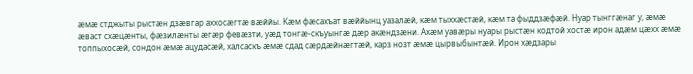æмæ стджыты рыстæн дзæвгар аххосæгтæ вæййы. Кæм фæсахъат вæййынц уазалæй, кæм тыххæстæй, кæм та фыддзæфæй. Нуар тынггæнаг у, æмæ æваст схæцæнты, фæзилæнты æгæр февæзти, уæд тонгæ-скъуынгæ дæр акæндзæни. Ахæм уавæры нуары рыстæн кодтой хостæ ирон адæм цæхх æмæ топпыхосæй, сондон æмæ ацудасæй, халсаскъ æмæ сдад сæрдæйнæгтæй, карз нозт æмæ цырвыбынтæй. Ирон хæдзары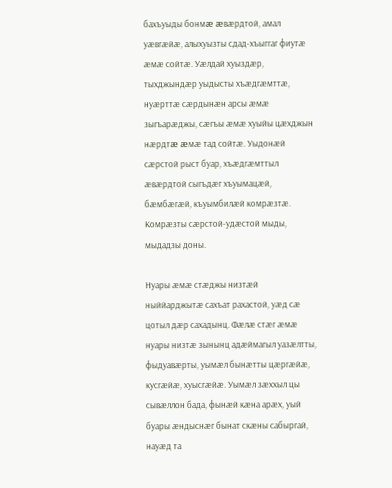бахъуыды бонмæ æвæрдтой, амал уæвгæйæ, алыхуызты сдад-хъыггаг фиутæ æмæ сойтæ. Уæлдай хуыздæр, тыхджындæр уыдысты хъæдгæмттæ, нуæрттæ сæрдынæн арсы æмæ зыгъарæджы, сæгъы æмæ хуыйы цæхджын нæрдтæ æмæ тад сойтæ. Уыдонæй сæрстой рыст буар, хъæдгæмттыл æвæрдтой сыгъдæг хъуымацæй, бæмбæгæй, къуымбилæй комрæзтæ. Комрæзты сæрстой-удæстой мыды, мыдадзы доны.

Нуары æмæ стæджы низтæй ныййарджытæ сахъат рахастой, уæд сæ цотыл дæр сахадынц. Фæлæ стæг æмæ нуары низтæ зынынц адæймагыл уазæлтты, фыдуавæрты, уымæл бынæтты цæргæйæ, кусгæйæ, хуысгæйæ. Уымæл зæххыл цы сывæллон бада, фынæй кæна арæх, уый буары æндыснæг бынат скæны сабыргай, науæд та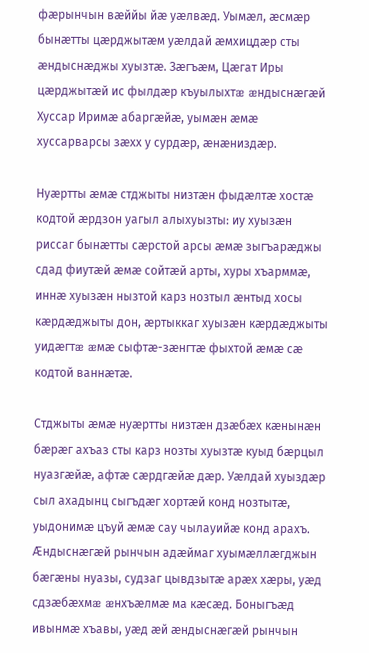фæрынчын вæййы йæ уæлвæд. Уымæл, æсмæр бынæтты цæрджытæм уæлдай æмхицдæр сты æндыснæджы хуызтæ. Зæгъæм, Цæгат Иры цæрджытæй ис фылдæр къуылыхтæ æндыснæгæй Хуссар Иримæ абаргæйæ, уымæн æмæ хуссарварсы зæхх у сурдæр, æнæниздæр.

Нуæртты æмæ стджыты низтæн фыдæлтæ хостæ кодтой æрдзон уагыл алыхуызты: иу хуызæн риссаг бынæтты сæрстой арсы æмæ зыгъарæджы сдад фиутæй æмæ сойтæй арты, хуры хъарммæ, иннæ хуызæн нызтой карз нозтыл æнтыд хосы кæрдæджыты дон, æртыккаг хуызæн кæрдæджыты уидæгтæ æмæ сыфтæ-зæнгтæ фыхтой æмæ сæ кодтой ваннæтæ.

Стджыты æмæ нуæртты низтæн дзæбæх кæнынæн бæрæг ахъаз сты карз нозты хуызтæ куыд бæрцыл нуазгæйæ, афтæ сæрдгæйæ дæр. Уæлдай хуыздæр сыл ахадынц сыгъдæг хортæй конд нозтытæ, уыдонимæ цъуй æмæ сау чылауийæ конд арахъ. Æндыснæгæй рынчын адæймаг хуымæллæгджын бæгæны нуазы, судзаг цывдзытæ арæх хæры, уæд сдзæбæхмæ æнхъæлмæ ма кæсæд. Боныгъæд ивынмæ хъавы, уæд æй æндыснæгæй рынчын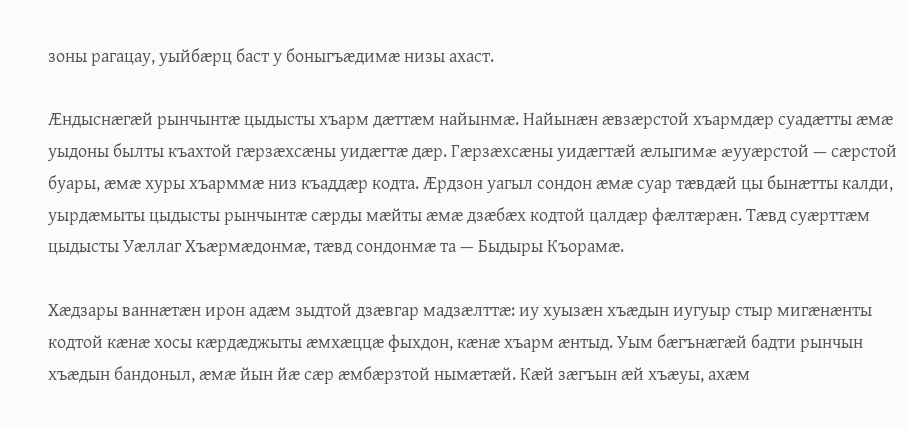зоны рагацау, уыйбæрц баст у боныгъæдимæ низы ахаст.

Æндыснæгæй рынчынтæ цыдысты хъарм дæттæм найынмæ. Найынæн æвзæрстой хъармдæр суадæтты æмæ уыдоны былты къахтой гæрзæхсæны уидæгтæ дæр. Гæрзæхсæны уидæгтæй æлыгимæ æууæрстой — сæрстой буары, æмæ хуры хъарммæ низ къаддæр кодта. Æрдзон уагыл сондон æмæ суар тæвдæй цы бынæтты калди, уырдæмыты цыдысты рынчынтæ сæрды мæйты æмæ дзæбæх кодтой цалдæр фæлтæрæн. Тæвд суæрттæм цыдысты Уæллаг Хъæрмæдонмæ, тæвд сондонмæ та — Быдыры Къорамæ.

Хæдзары ваннæтæн ирон адæм зыдтой дзæвгар мадзæлттæ: иу хуызæн хъæдын иугуыр стыр мигæнæнты кодтой кæнæ хосы кæрдæджыты æмхæццæ фыхдон, кæнæ хъарм æнтыд. Уым бæгънæгæй бадти рынчын хъæдын бандоныл, æмæ йын йæ сæр æмбæрзтой нымæтæй. Кæй зæгъын æй хъæуы, ахæм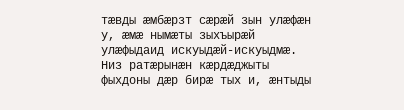тæвды æмбæрзт сæрæй зын улæфæн у, æмæ нымæты зыхъырæй улæфыдаид искуыдæй-искуыдмæ. Низ ратæрынæн кæрдæджыты фыхдоны дæр бирæ тых и, æнтыды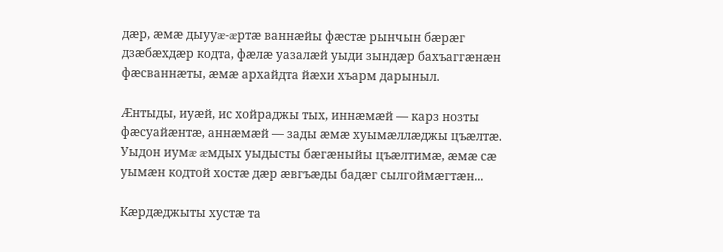дæр, æмæ дыууæ-æртæ ваннæйы фæстæ рынчын бæрæг дзæбæхдæр кодта, фæлæ уазалæй уыди зындæр бахъаггæнæн фæсваннæты, æмæ архайдта йæхи хъарм дарыныл.

Æнтыды, иуæй, ис хойраджы тых, иннæмæй — карз нозты фæсуайæнтæ, аннæмæй — зады æмæ хуымæллæджы цъæлтæ. Уыдон иумæ æмдых уыдысты бæгæныйы цъæлтимæ, æмæ сæ уымæн кодтой хостæ дæр æвгъæды бадæг сылгоймæгтæн...

Кæрдæджыты хустæ та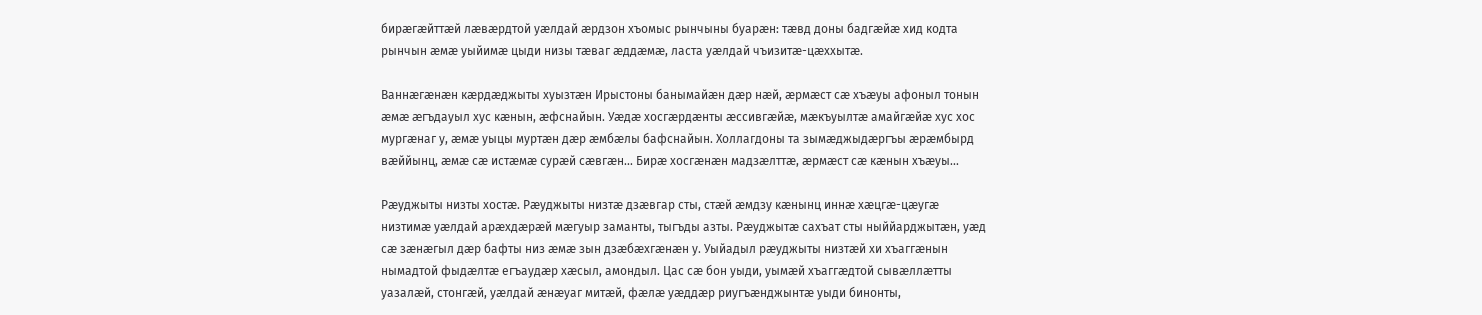бирæгæйттæй лæвæрдтой уæлдай æрдзон хъомыс рынчыны буарæн: тæвд доны бадгæйæ хид кодта рынчын æмæ уыйимæ цыди низы тæваг æддæмæ, ласта уæлдай чъизитæ-цæххытæ.

Ваннæгæнæн кæрдæджыты хуызтæн Ирыстоны банымайæн дæр нæй, æрмæст сæ хъæуы афоныл тонын æмæ æгъдауыл хус кæнын, æфснайын. Уæдæ хосгæрдæнты æссивгæйæ, мæкъуылтæ амайгæйæ хус хос мургæнаг у, æмæ уыцы муртæн дæр æмбæлы бафснайын. Холлагдоны та зымæджыдæргъы æрæмбырд вæййынц, æмæ сæ истæмæ сурæй сæвгæн... Бирæ хосгæнæн мадзæлттæ, æрмæст сæ кæнын хъæуы...

Рæуджыты низты хостæ. Рæуджыты низтæ дзæвгар сты, стæй æмдзу кæнынц иннæ хæцгæ-цæугæ низтимæ уæлдай арæхдæрæй мæгуыр заманты, тыгъды азты. Рæуджытæ сахъат сты ныййарджытæн, уæд сæ зæнæгыл дæр бафты низ æмæ зын дзæбæхгæнæн у. Уыйадыл рæуджыты низтæй хи хъаггæнын нымадтой фыдæлтæ егъаудæр хæсыл, амондыл. Цас сæ бон уыди, уымæй хъаггæдтой сывæллæтты уазалæй, стонгæй, уæлдай æнæуаг митæй, фæлæ уæддæр риугъæнджынтæ уыди бинонты,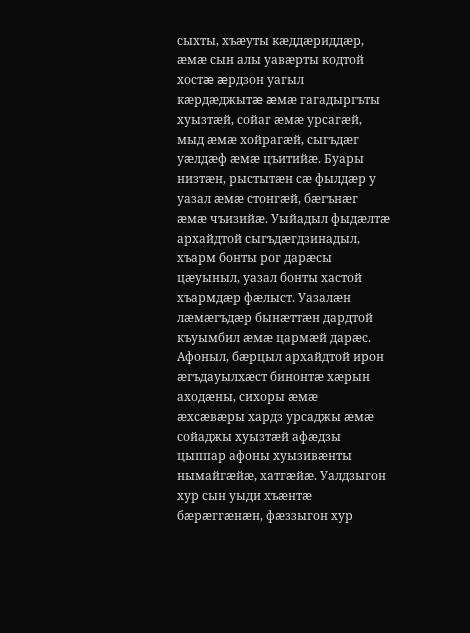сыхты, хъæуты кæддæриддæр, æмæ сын алы уавæрты кодтой хостæ æрдзон уагыл кæрдæджытæ æмæ гагадыргъты хуызтæй, сойаг æмæ урсагæй, мыд æмæ хойрагæй, сыгъдæг уæлдæф æмæ цъитийæ. Буары низтæн, рыстытæн сæ фылдæр у уазал æмæ стонгæй, бæгънæг æмæ чъизийæ. Уыйадыл фыдæлтæ архайдтой сыгъдæгдзинадыл, хъарм бонты рог дарæсы цæуыныл, уазал бонты хастой хъармдæр фæлыст. Уазалæн лæмæгъдæр бынæттæн дардтой къуымбил æмæ цармæй дарæс. Афоныл, бæрцыл архайдтой ирон æгъдауылхæст бинонтæ хæрын аходæны, сихоры æмæ æхсæвæры хардз урсаджы æмæ сойаджы хуызтæй афæдзы цыппар афоны хуызивæнты нымайгæйæ, хатгæйæ. Уалдзыгон хур сын уыди хъæнтæ бæрæггæнæн, фæззыгон хур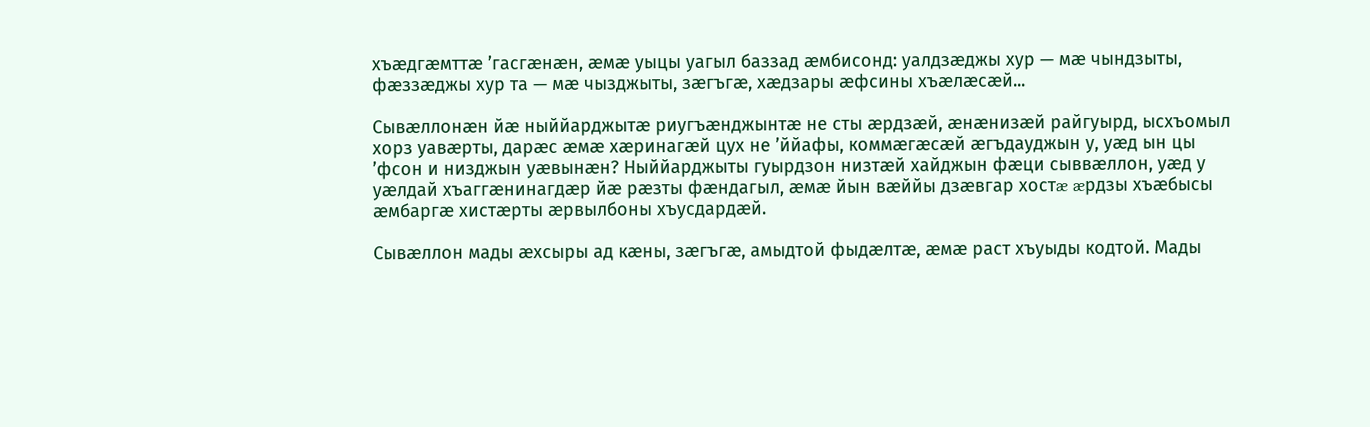хъæдгæмттæ ’гасгæнæн, æмæ уыцы уагыл баззад æмбисонд: уалдзæджы хур — мæ чындзыты, фæззæджы хур та — мæ чызджыты, зæгъгæ, хæдзары æфсины хъæлæсæй...

Сывæллонæн йæ ныййарджытæ риугъæнджынтæ не сты æрдзæй, æнæнизæй райгуырд, ысхъомыл хорз уавæрты, дарæс æмæ хæринагæй цух не ’ййафы, коммæгæсæй æгъдауджын у, уæд ын цы ’фсон и низджын уæвынæн? Ныййарджыты гуырдзон низтæй хайджын фæци сыввæллон, уæд у уæлдай хъаггæнинагдæр йæ рæзты фæндагыл, æмæ йын вæййы дзæвгар хостæ æрдзы хъæбысы æмбаргæ хистæрты æрвылбоны хъусдардæй.

Сывæллон мады æхсыры ад кæны, зæгъгæ, амыдтой фыдæлтæ, æмæ раст хъуыды кодтой. Мады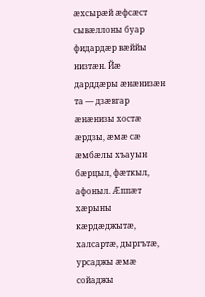æхсырæй æфсæст сывæллоны буар фидардæр вæййы низтæн. Йæ дарддæры æнæнизæн та — дзæвгар æнæнизы хостæ æрдзы, æмæ сæ æмбæлы хъауын бæрцыл, фæткыл, афоныл. Æппæт хæрыны кæрдæджытæ, халсартæ, дыргътæ, урсаджы æмæ сойаджы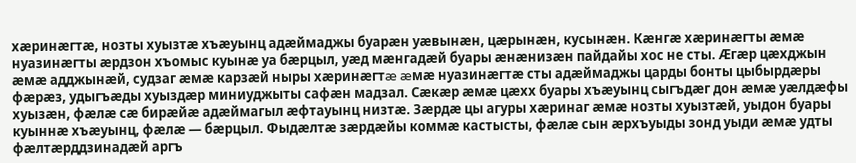хæринæгтæ, нозты хуызтæ хъæуынц адæймаджы буарæн уæвынæн, цæрынæн, кусынæн. Кæнгæ хæринæгты æмæ нуазинæгты æрдзон хъомыс куынæ уа бæрцыл, уæд мæнгадæй буары æнæнизæн пайдайы хос не сты. Æгæр цæхджын æмæ адджынæй, судзаг æмæ карзæй ныры хæринæгтæ æмæ нуазинæгтæ сты адæймаджы царды бонты цыбырдæры фæрæз, удыгъæды хуыздæр миниуджыты сафæн мадзал. Сæкæр æмæ цæхх буары хъæуынц сыгъдæг дон æмæ уæлдæфы хуызæн, фæлæ сæ бирæйæ адæймагыл æфтауынц низтæ. Зæрдæ цы агуры хæринаг æмæ нозты хуызтæй, уыдон буары куыннæ хъæуынц, фæлæ — бæрцыл. Фыдæлтæ зæрдæйы коммæ кастысты, фæлæ сын æрхъуыды зонд уыди æмæ удты фæлтæрддзинадæй аргъ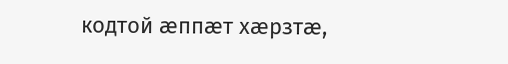кодтой æппæт хæрзтæ,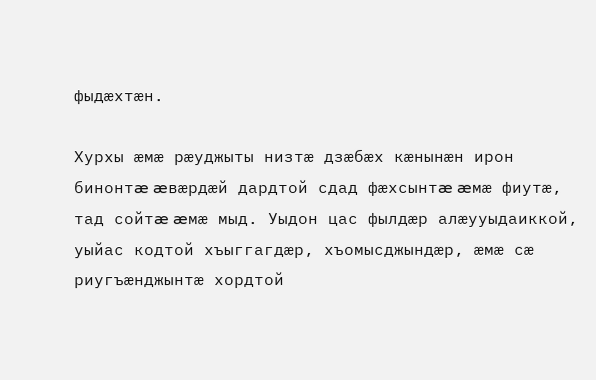фыдæхтæн.

Хурхы æмæ рæуджыты низтæ дзæбæх кæнынæн ирон бинонтæ æвæрдæй дардтой сдад фæхсынтæ æмæ фиутæ, тад сойтæ æмæ мыд. Уыдон цас фылдæр алæууыдаиккой, уыйас кодтой хъыггагдæр, хъомысджындæр, æмæ сæ риугъæнджынтæ хордтой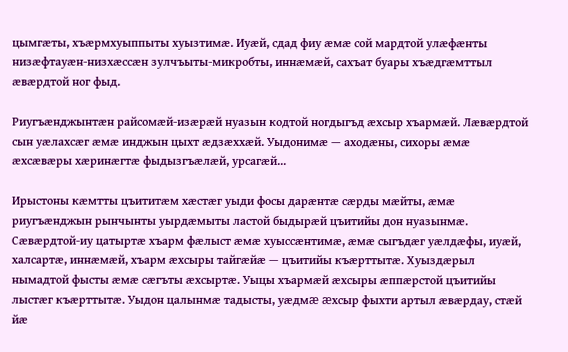цымгæты, хъæрмхуыппыты хуызтимæ. Иуæй, сдад фиу æмæ сой мардтой улæфæнты низæфтауæн-низхæссæн зулчъыты-микробты, иннæмæй, сахъат буары хъæдгæмттыл æвæрдтой ног фыд.

Риугъæнджынтæн райсомæй-изæрæй нуазын кодтой ногдыгъд æхсыр хъармæй. Лæвæрдтой сын уæлахсæг æмæ инджын цыхт æдзæххæй. Уыдонимæ — аходæны, сихоры æмæ æхсæвæры хæринæгтæ фыдызгъæлæй, урсагæй...

Ирыстоны кæмтты цъититæм хæстæг уыди фосы дарæнтæ сæрды мæйты, æмæ риугъæнджын рынчынты уырдæмыты ластой быдырæй цъитийы дон нуазынмæ. Сæвæрдтой-иу цатыртæ хъарм фæлыст æмæ хуыссæнтимæ, æмæ сыгъдæг уæлдæфы, иуæй, халсартæ, иннæмæй, хъарм æхсыры тайгæйæ — цъитийы къæрттытæ. Хуыздæрыл нымадтой фысты æмæ сæгъты æхсыртæ. Уыцы хъармæй æхсыры æппæрстой цъитийы лыстæг къæрттытæ. Уыдон цалынмæ тадысты, уæдмæ æхсыр фыхти артыл æвæрдау, стæй йæ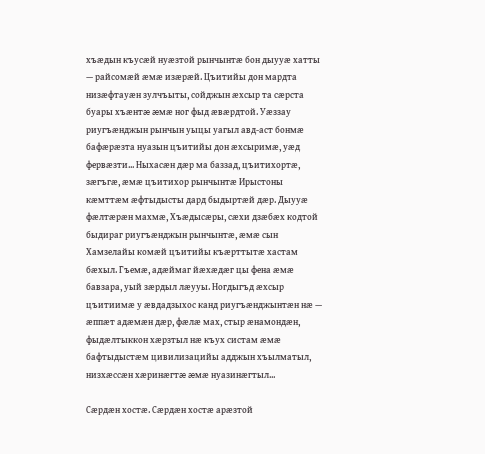хъæдын къусæй нуæзтой рынчынтæ бон дыууæ хатты — райсомæй æмæ изæрæй. Цъитийы дон мардта низæфтауæн зулчъыты, сойджын æхсыр та сæрста буары хъæнтæ æмæ ног фыд æвæрдтой. Уæззау риугъæнджын рынчын уыцы уагыл авд-аст бонмæ бафæрæзта нуазын цъитийы дон æхсыримæ, уæд фервæзти... Ныхасæн дæр ма баззад, цъитихортæ, зæгъгæ, æмæ цъитихор рынчынтæ Ирыстоны кæмттæм æфтыдысты дард быдыртæй дæр. Дыууæ фæлтæрæн махмæ, Хъæдысæры, сæхи дзæбæх кодтой быдираг риугъæнджын рынчынтæ, æмæ сын Хамзелайы комæй цъитийы къæрттытæ хастам бæхыл. Гъемæ, адæймаг йæхæдæг цы фена æмæ бавзара, уый зæрдыл лæууы. Ногдыгъд æхсыр цъитиимæ у æвдадзыхос канд риугъæнджынтæн нæ — æппæт адæмæн дæр, фæлæ мах, стыр æнамондæн, фыдæлтыккон хæрзтыл нæ къух систам æмæ бафтыдыстæм цивилизацийы адджын хъылматыл, низхæссæн хæринæгтæ æмæ нуазинæгтыл...

Сæрдæн хостæ. Сæрдæн хостæ арæзтой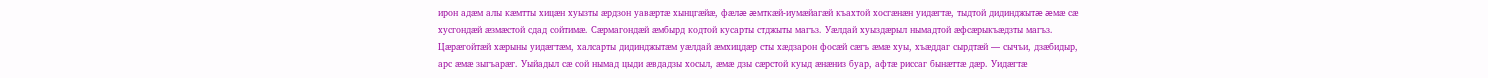ирон адæм алы кæмтты хицæн хуызты æрдзон уавæртæ хынцгæйæ, фæлæ æмткæй-иумæйагæй къахтой хосгæнæн уидæгтæ, тыдтой дидинджытæ æмæ сæ хусгондæй æзмæстой сдад сойтимæ. Сæрмагондæй æмбырд кодтой кусарты стджыты магъз. Уæлдай хуыздæрыл нымадтой æфсæрыкъæдзты магъз. Цæрæгойтæй хæрыны уидæгтæм, халсарты дидинджытæм уæлдай æмхицдæр сты хæдзарон фосæй сæгъ æмæ хуы, хъæддаг сырдтæй — сычъи, дзæбидыр, арс æмæ зыгъарæг. Уыйадыл сæ сой нымад цыди æвдадзы хосыл, æмæ дзы сæрстой куыд æнæниз буар, афтæ риссаг бынæттæ дæр. Уидæгтæ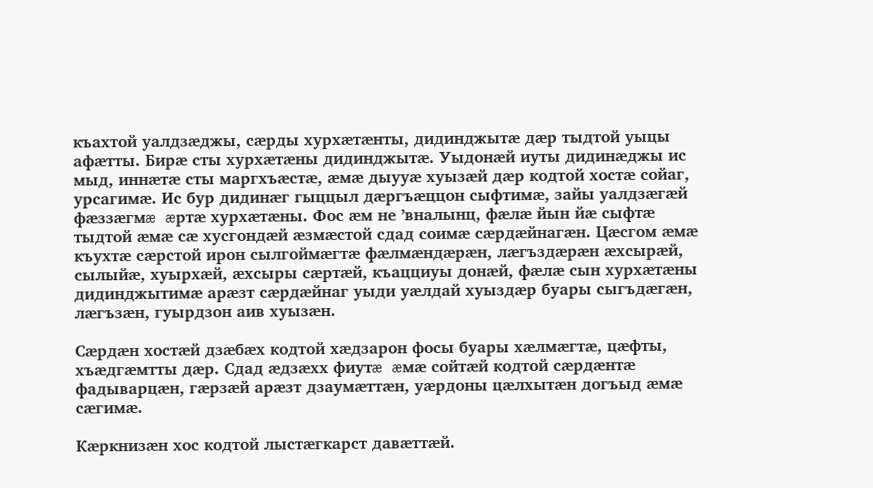къахтой уалдзæджы, сæрды хурхæтæнты, дидинджытæ дæр тыдтой уыцы афæтты. Бирæ сты хурхæтæны дидинджытæ. Уыдонæй иуты дидинæджы ис мыд, иннæтæ сты маргхъæстæ, æмæ дыууæ хуызæй дæр кодтой хостæ сойаг, урсагимæ. Ис бур дидинæг гыццыл дæргъæццон сыфтимæ, зайы уалдзæгæй фæззæгмæ æртæ хурхæтæны. Фос æм не ’вналынц, фæлæ йын йæ сыфтæ тыдтой æмæ сæ хусгондæй æзмæстой сдад соимæ сæрдæйнагæн. Цæсгом æмæ къухтæ сæрстой ирон сылгоймæгтæ фæлмæндæрæн, лæгъздæрæн æхсырæй, сылыйæ, хуырхæй, æхсыры сæртæй, къацциуы донæй, фæлæ сын хурхæтæны дидинджытимæ арæзт сæрдæйнаг уыди уæлдай хуыздæр буары сыгъдæгæн, лæгъзæн, гуырдзон аив хуызæн.

Сæрдæн хостæй дзæбæх кодтой хæдзарон фосы буары хæлмæгтæ, цæфты, хъæдгæмтты дæр. Сдад æдзæхх фиутæ æмæ сойтæй кодтой сæрдæнтæ фадыварцæн, гæрзæй арæзт дзаумæттæн, уæрдоны цæлхытæн догъыд æмæ сæгимæ.

Кæркнизæн хос кодтой лыстæгкарст давæттæй.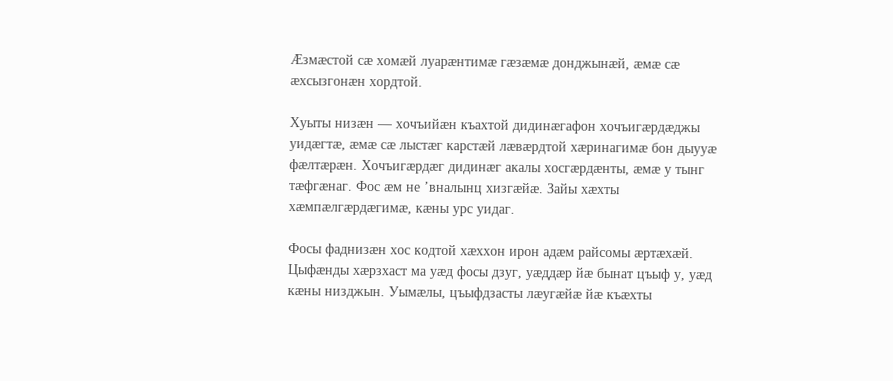Æзмæстой сæ хомæй луарæнтимæ гæзæмæ донджынæй, æмæ сæ æхсызгонæн хордтой.

Хуыты низæн — хочъийæн къахтой дидинæгафон хочъигæрдæджы уидæгтæ, æмæ сæ лыстæг карстæй лæвæрдтой хæринагимæ бон дыууæ фæлтæрæн. Хочъигæрдæг дидинæг акалы хосгæрдæнты, æмæ у тынг тæфгæнаг. Фос æм не ’вналынц хизгæйæ. Зайы хæхты хæмпæлгæрдæгимæ, кæны урс уидаг.

Фосы фаднизæн хос кодтой хæххон ирон адæм райсомы æртæхæй. Цыфæнды хæрзхаст ма уæд фосы дзуг, уæддæр йæ бынат цъыф у, уæд кæны низджын. Уымæлы, цъыфдзасты лæугæйæ йæ къæхты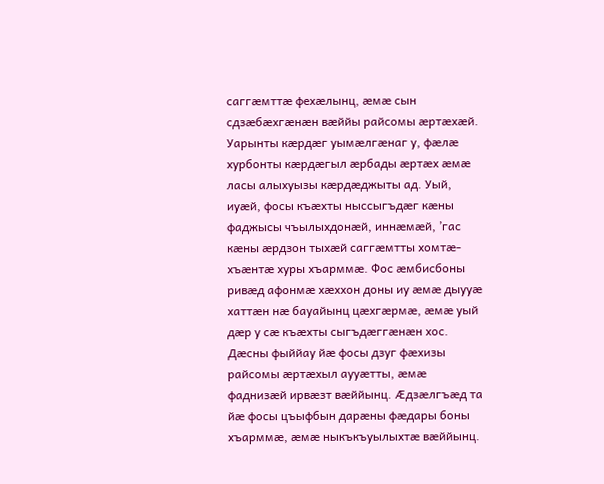саггæмттæ фехæлынц, æмæ сын сдзæбæхгæнæн вæййы райсомы æртæхæй. Уарынты кæрдæг уымæлгæнаг у, фæлæ хурбонты кæрдæгыл æрбады æртæх æмæ ласы алыхуызы кæрдæджыты ад. Уый, иуæй, фосы къæхты ныссыгъдæг кæны фаджысы чъылыхдонæй, иннæмæй, ’гас кæны æрдзон тыхæй саггæмтты хомтæ-хъæнтæ хуры хъарммæ. Фос æмбисбоны ривæд афонмæ хæххон доны иу æмæ дыууæ хаттæн нæ бауайынц цæхгæрмæ, æмæ уый дæр у сæ къæхты сыгъдæггæнæн хос. Дæсны фыййау йæ фосы дзуг фæхизы райсомы æртæхыл аууæтты, æмæ фаднизæй ирвæзт вæййынц. Æдзæлгъæд та йæ фосы цъыфбын дарæны фæдары боны хъарммæ, æмæ ныкъкъуылыхтæ вæййынц.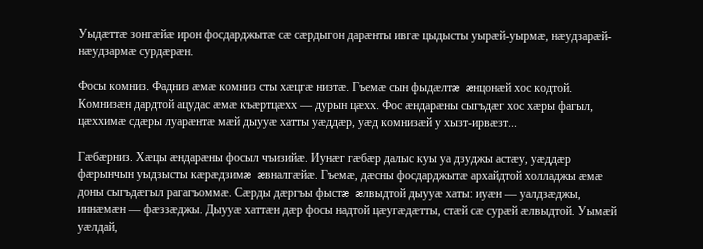Уыдæттæ зонгæйæ ирон фосдарджытæ сæ сæрдыгон дарæнты ивгæ цыдысты уырæй-уырмæ, нæудзарæй-нæудзармæ сурдæрæн.

Фосы комниз. Фадниз æмæ комниз сты хæцгæ низтæ. Гъемæ сын фыдæлтæ æнцонæй хос кодтой. Комнизæн дардтой ацудас æмæ къæртцæхх — дурын цæхх. Фос æндарæны сыгъдæг хос хæры фагыл, цæххимæ сдæры луарæнтæ мæй дыууæ хатты уæддæр, уæд комнизæй у хызт-ирвæзт...

Гæбæрниз. Хæцы æндарæны фосыл чъизийæ. Иунæг гæбæр далыс куы уа дзуджы астæу, уæддæр фæрынчын уыдзысты кæрæдзимæ æвналгæйæ. Гъемæ, дæсны фосдарджытæ архайдтой холладжы æмæ доны сыгъдæгыл рагагъоммæ. Сæрды дæргъы фыстæ æлвыдтой дыууæ хаты: иуæн — уалдзæджы, иннæмæн — фæззæджы. Дыууæ хаттæн дæр фосы надтой цæугæдæтты, стæй сæ сурæй æлвыдтой. Уымæй уæлдай,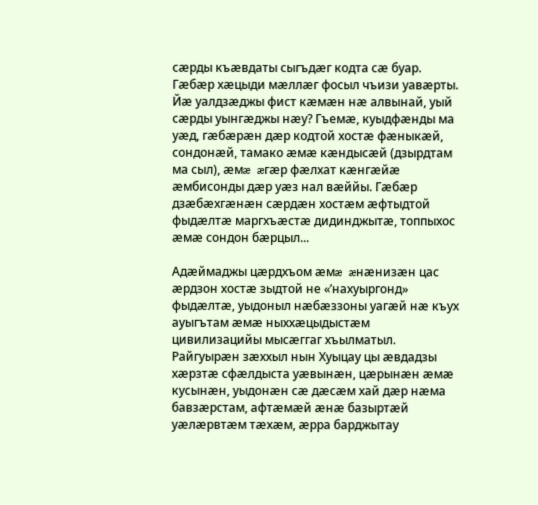сæрды къæвдаты сыгъдæг кодта сæ буар. Гæбæр хæцыди мæллæг фосыл чъизи уавæрты. Йæ уалдзæджы фист кæмæн нæ алвынай, уый сæрды уынгæджы нæу? Гъемæ, куыдфæнды ма уæд, гæбæрæн дæр кодтой хостæ фæныкæй, сондонæй, тамако æмæ кæндысæй (дзырдтам ма сыл), æмæ æгæр фæлхат кæнгæйæ æмбисонды дæр уæз нал вæййы. Гæбæр дзæбæхгæнæн сæрдæн хостæм æфтыдтой фыдæлтæ маргхъæстæ дидинджытæ, топпыхос æмæ сондон бæрцыл...

Адæймаджы цæрдхъом æмæ æнæнизæн цас æрдзон хостæ зыдтой не «’нахуыргонд» фыдæлтæ, уыдоныл нæбæззоны уагæй нæ къух ауыгътам æмæ ныххæцыдыстæм цивилизацийы мысæггаг хъылматыл. Райгуырæн зæххыл нын Хуыцау цы æвдадзы хæрзтæ сфæлдыста уæвынæн, цæрынæн æмæ кусынæн, уыдонæн сæ дæсæм хай дæр нæма бавзæрстам, афтæмæй æнæ базыртæй уæлæрвтæм тæхæм, æрра барджытау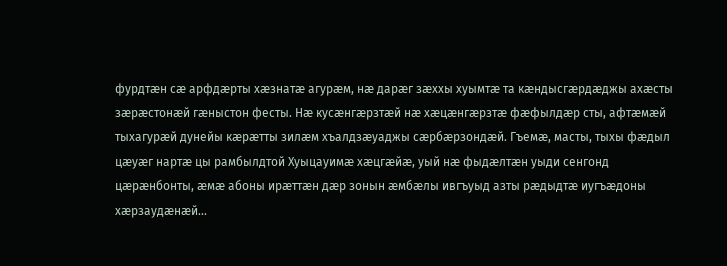фурдтæн сæ арфдæрты хæзнатæ агурæм, нæ дарæг зæххы хуымтæ та кæндысгæрдæджы ахæсты зæрæстонæй гæныстон фесты. Нæ кусæнгæрзтæй нæ хæцæнгæрзтæ фæфылдæр сты, афтæмæй тыхагурæй дунейы кæрæтты зилæм хъалдзæуаджы сæрбæрзондæй. Гъемæ, масты, тыхы фæдыл цæуæг нартæ цы рамбылдтой Хуыцауимæ хæцгæйæ, уый нæ фыдæлтæн уыди сенгонд цæрæнбонты, æмæ абоны ирæттæн дæр зонын æмбæлы ивгъуыд азты рæдыдтæ иугъæдоны хæрзаудæнæй...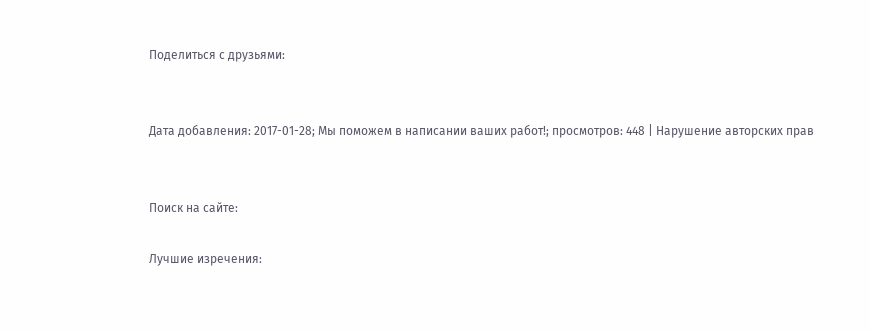Поделиться с друзьями:


Дата добавления: 2017-01-28; Мы поможем в написании ваших работ!; просмотров: 448 | Нарушение авторских прав


Поиск на сайте:

Лучшие изречения: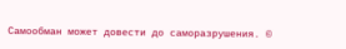Самообман может довести до саморазрушения. ©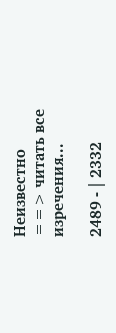Неизвестно
==> читать все изречения...

2489 - | 2332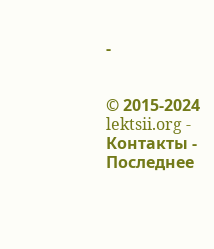-


© 2015-2024 lektsii.org - Контакты - Последнее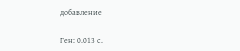добавление

Ген: 0.013 с.